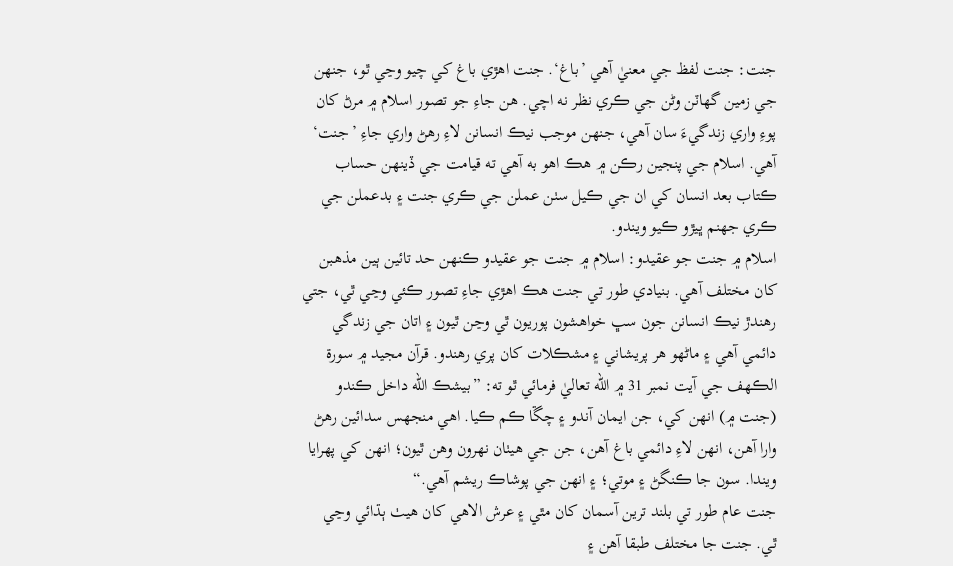جنت: جنت لفظ جي معنيٰ آهي ’باغ‘. جنت اهڙي باغ کي چيو وڃي ٿو، جنهن جي زمين گهاٽن وڻن جي ڪري نظر نه اچي. هن جاءِ جو تصور اسلام ۾ مرڻ کان پوءِ واري زندگيءَ سان آهي، جنهن موجب نيڪ انسانن لاءِ رهڻ واري جاءِ ’جنت‘ آهي. اسلام جي پنجين رڪن ۾ هڪ اهو به آهي ته قيامت جي ڏينهن حساب ڪتاب بعد انسان کي ان جي ڪيل سٺن عملن جي ڪري جنت ۽ بدعملن جي ڪري جهنم ڀيڙو ڪيو ويندو.
اسلام ۾ جنت جو عقيدو: اسلام ۾ جنت جو عقيدو ڪنهن حد تائين ٻين مذهبن کان مختلف آهي. بنيادي طور تي جنت هڪ اهڙي جاءِ تصور ڪئي وڃي ٿي، جتي رهندڙ نيڪ انسانن جون سڀ خواهشون پوريون ٿي وڃن ٿيون ۽ اتان جي زندگي دائمي آهي ۽ ماڻهو هر پريشاني ۽ مشڪلات کان پري رهندو. قرآن مجيد ۾ سورة الڪهف جي آيت نمبر 31 ۾ الله تعاليٰ فرمائي ٿو ته: ”بيشڪ الله داخل ڪندو (جنت ۾) انهن کي، جن ايمان آندو ۽ چڱا ڪم ڪيا. اهي منجهس سدائين رهڻ وارا آهن، انهن لاءِ دائمي باغ آهن، جن جي هيٺان نهرون وهن ٿيون؛ انهن کي پهرايا ويندا. سون جا ڪنگڻ ۽ موتي؛ ۽ انهن جي پوشاڪ ريشم آهي.“
جنت عام طور تي بلند ترين آسمان کان مٿي ۽ عرش الاهي کان هيٺ ٻڌائي وڃي ٿي. جنت جا مختلف طبقا آهن ۽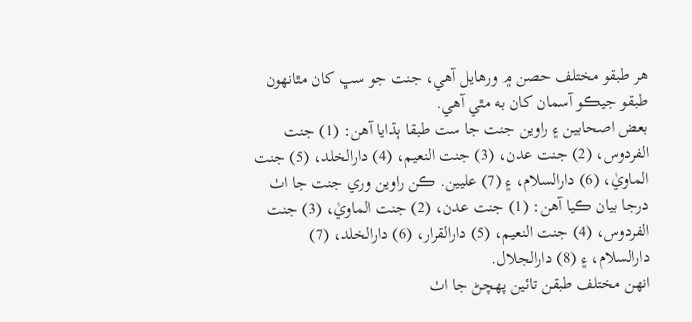هر طبقو مختلف حصن ۾ ورهايل آهي، جنت جو سڀ کان مٿانهون طبقو جيڪو آسمان کان به مٿي آهي.
بعض اصحابين ۽ راوين جنت جا ست طبقا ٻڌايا آهن: (1) جنت الفردوس، (2) جنت عدن، (3) جنت النعيم، (4) دارالخلد، (5) جنت الماويٰ، (6) دارالسلام، ۽ (7) عليين. ڪن راوين وري جنت جا اٺ درجا بيان ڪيا آهن: (1) جنت عدن، (2) جنت الماويٰ، (3) جنت الفردوس، (4) جنت النعيم، (5) دارالقرار، (6) دارالخلد، (7) دارالسلام، ۽ (8) دارالجلال.
انهن مختلف طبقن تائين پهچڻ جا اٺ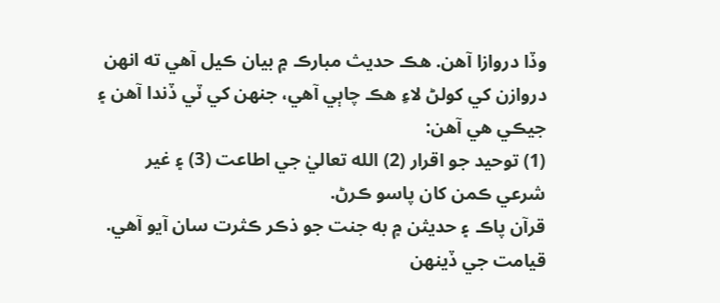وڏا دروازا آهن. هڪ حديث مبارڪ ۾ بيان ڪيل آهي ته انهن دروازن کي کولڻ لاءِ هڪ چاٻي آهي، جنهن کي ٽي ڏندا آهن ۽ جيڪي هي آهن:
(1) توحيد جو اقرار (2) الله تعاليٰ جي اطاعت (3) ۽ غير شرعي ڪمن کان پاسو ڪرڻ.
قرآن پاڪ ۽ حديثن ۾ به جنت جو ذڪر ڪثرت سان آيو آهي. قيامت جي ڏينهن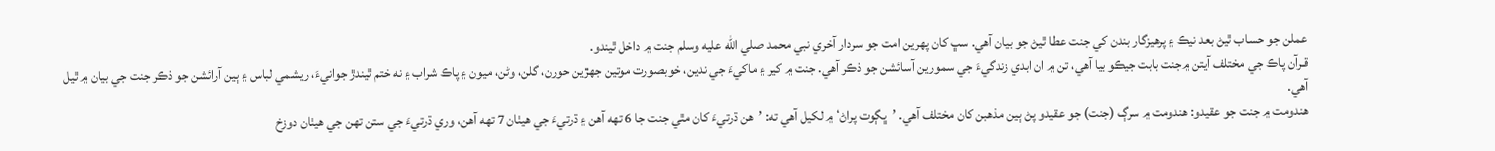عملن جو حساب ٿيڻ بعد نيڪ ۽ پرهيزگار بندن کي جنت عطا ٿيڻ جو بيان آهي. سڀ کان پهرين امت جو سردار آخري نبي محمد صلي الله عليه وسلم جنت ۾ داخل ٿيندو.
قـرآن پاڪ جي مختلف آيتن ۾جنت بابت جيڪو بيا آهي، تن ۾ ان ابدي زندگيءَ جي سمورين آسائشن جو ذڪر آهي. جنت ۾ کير ۽ ماکيءَ جي ندين، خوبصورت موتين جهڙين حورن، گلن، وڻن، ميون ۽ پاڪ شراب ۽ نه ختم ٿيندڙ جوانيءَ، ريشمي لباس ۽ ٻين آرائشن جو ذڪر جنت جي بيان ۾ ٿيل آهي.
هندومت ۾ جنت جو عقيدو: هندومت ۾ سرڳ (جنت) جو عقيدو پڻ ٻين مذهبن کان مختلف آهي. ’ڀڳوت پراڻ‘ ۾ لکيل آهي ته: ’هن ڌرتيءَ کان مٿي جنت جا 6 تهه آهن ۽ ڌرتيءَ جي هيٺان 7 تهه آهن، وري ڌرتيءَ جي ستن تهن جي هيٺان دوزخ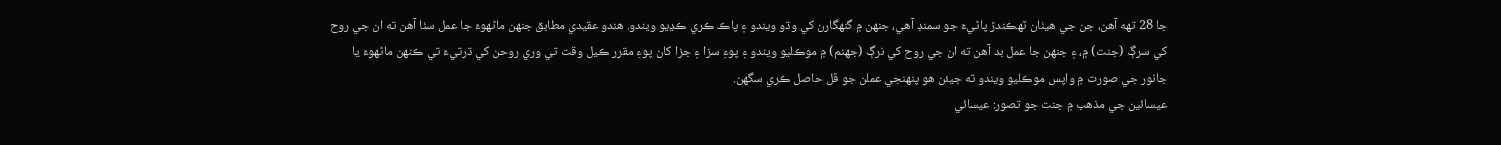جا 28 تهه آهن، جن جي هيٺان ٽهڪندڙ پاڻيءَ جو سمنڊ آهي، جنهن ۾ گنهگارن کي وڌو ويندو ۽ پاڪ ڪري ڪڍيو ويندو. هندو عقيدي مطابق جنهن ماڻهوءَ جا عمل سٺا آهن ته ان جي روح کي سرڳ (جنت) ۾، ۽ جنهن جا عمل بد آهن ته ان جي روح کي نرڳ (جهنم) ۾ موڪليو ويندو ۽ پوءِ سزا ۽ جزا کان پوءِ مقرر ڪيل وقت تي وري روحن کي ڌرتيءَ تي ڪنهن ماڻهوءَ يا جانور جي صورت ۾ واپس موڪليو ويندو ته جيئن هو پنهنجي عملن جو ڦل حاصل ڪري سگهن.
عيسائين جي مذهب ۾ جنت جو تصور: عيسائي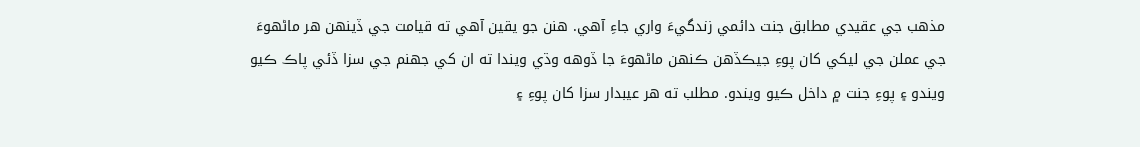مذهب جي عقيدي مطابق جنت دائمي زندگيءَ واري جاءِ آهي. هنن جو يقين آهي ته قيامت جي ڏينهن هر ماڻهوءَ جي عملن جي ليکي کان پوءِ جيڪڏهن ڪنهن ماڻهوءَ جا ڏوهه وڌي ويندا ته ان کي جهنم جي سزا ڏئي پاڪ ڪيو ويندو ۽ پوءِ جنت ۾ داخل ڪيو ويندو. مطلب ته هر عيبدار سزا کان پوءِ ۽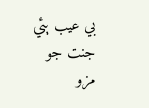بي عيب ٻئي جنت جو مزو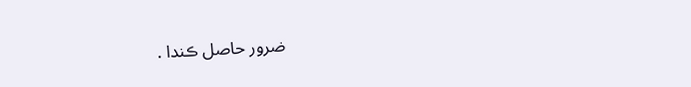ضرور حاصل ڪندا .